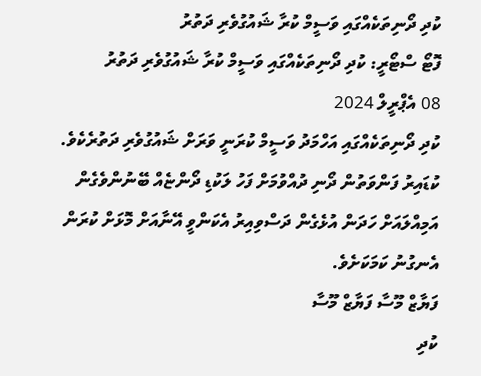ކުދި ދޯނިތަކެއްގައި ވަސީމް ކުރާ ޝައުގުވެރި ދަތުރު
ފޮޓޯ ސްޓޯރީ: ކުދި ދޯނިތަކެއްގައި ވަސީމް ކުރާ ޝައުގުވެރި ދަތުރު
08 އެޕްރީލް 2024
ކުދި ދޯނިތަކެއްގައި އަހްމަދު ވަސީމް ކުރަނީ ވަރަށް ޝައުގުވެރި ދަތުރެކެވެ. ކުޑައިރު ފަންވަތުން ދޯނި ދުއްވުމަށް ފަހު ލަކުޑި ދޯންޏެއް ބޭނުންވެގެން އަމިއްލައަށް ހަދަން އުޅެގެން ދަސްވިއިރު އެކަންވީ އޭނާއަށް މޮޅަށް ކުރަން އެނގުނު ކަމަކަށެވެ.
ފަޔާޒް މޫސާ ފަޔާޒް މޫސާ
ކުދި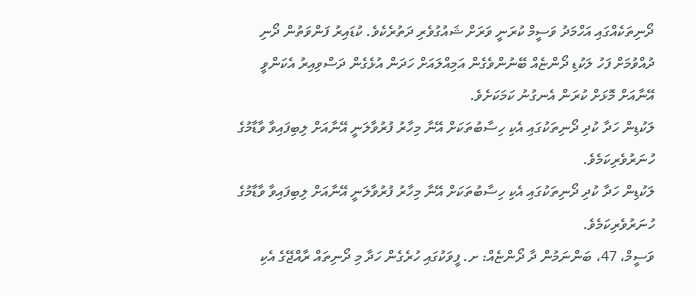ދޯނިތަކެއްގައި އަހްމަދު ވަސީމް ކުރަނީ ވަރަށް ޝައުގުވެރި ދަތުރެކެވެ. ކުޑައިރު ފަންވަތުން ދޯނި ދުއްވުމަށް ފަހު ލަކުޑި ދޯންޏެއް ބޭނުންވެގެން އަމިއްލައަށް ހަދަން އުޅެގެން ދަސްވިއިރު އެކަންވީ އޭނާއަށް މޮޅަށް ކުރަން އެނގުނު ކަމަކަށެވެ.
ލަކުޑިން ހަދާ ކުދި ދޯނިތަކުގައި އެކި ހިސާބުތަކަށް އޭނާ މިހާރު ފުރުވާލަނީ އޭނާއަށް ލިބިފައިވާ ވާޑާމުގެ ހުނަރުވެރިކަމެވެ.
ލަކުޑިން ހަދާ ކުދި ދޯނިތަކުގައި އެކި ހިސާބުތަކަށް އޭނާ މިހާރު ފުރުވާލަނީ އޭނާއަށް ލިބިފައިވާ ވާޑާމުގެ ހުނަރުވެރިކަމެވެ.
ވަސީމް، 47، ބަންނަމުން ދާ ދޯންޏެއް: ށ. ފީވަކުގައި ހުރެގެން ހަދާ މި ދޯނިތައް ރާއްޖޭގެ އެކި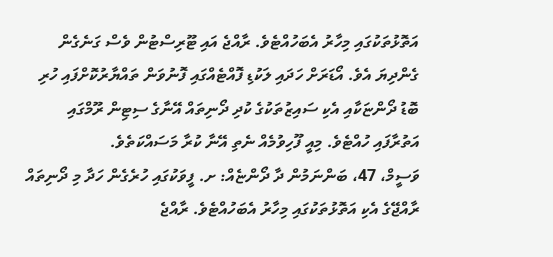އަތޮޅުތަކުގައި މިހާރު އެބަހުއްޓެވެ. ރާއްޖެ އައި ޓޫރިސްޓުން ވެސް ގަނެގެން ގެންދިޔަ އެވެ. އޯޑަރަށް ހަދައި ލަކުޑި ފޮއްޓެއްގައި ފޮނުވަން ތައްޔާރުކޮށްފައި ހުރި ބޮޑު ދޯންޏަކާއި އެކި ސައިޒުތަކުގެ ކުދި ދޯނިތައް އޭނާގެ ސިޓިން ރޫމްގައި އަތުރާފައި ހުއްޓެވެ. މިއީ ފޫހިވުމެއް ނެތި އޭނާ ކުރާ މަސައްކަތެވެ.
ވަސީމް، 47، ބަންނަމުން ދާ ދޯންޏެއް: ށ. ފީވަކުގައި ހުރެގެން ހަދާ މި ދޯނިތައް ރާއްޖޭގެ އެކި އަތޮޅުތަކުގައި މިހާރު އެބަހުއްޓެވެ. ރާއްޖެ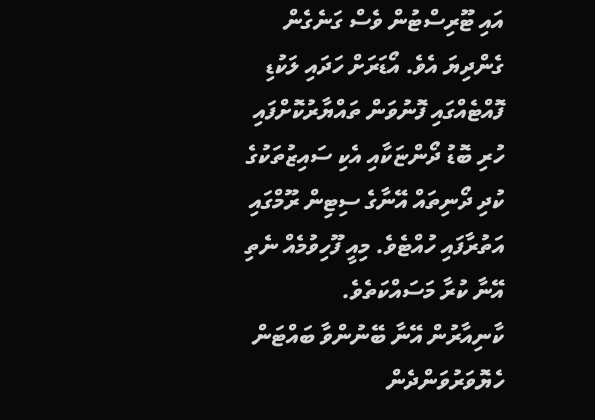އައި ޓޫރިސްޓުން ވެސް ގަނެގެން ގެންދިޔަ އެވެ. އޯޑަރަށް ހަދައި ލަކުޑި ފޮއްޓެއްގައި ފޮނުވަން ތައްޔާރުކޮށްފައި ހުރި ބޮޑު ދޯންޏަކާއި އެކި ސައިޒުތަކުގެ ކުދި ދޯނިތައް އޭނާގެ ސިޓިން ރޫމްގައި އަތުރާފައި ހުއްޓެވެ. މިއީ ފޫހިވުމެއް ނެތި އޭނާ ކުރާ މަސައްކަތެވެ.
ކާނިއާރުން އޭނާ ބޭނުންވާ ބައްޓަން ހެޔޮވަރުވަންދެން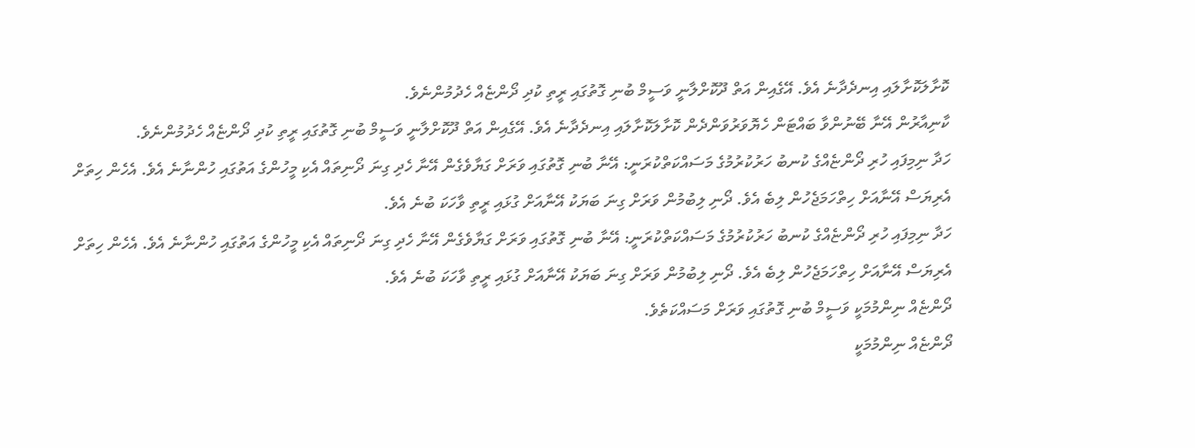ކޮށާލަކޮށާލައި އިނދެދާނެ އެވެ. އޭގެއިން އަތް ދޫކޮށްލާނީ ވަސީމް ބުނި ގޮތުގައި ރީތި ކުދި ދޯންޏެއް ހެދުމުންނެވެ.
ކާނިއާރުން އޭނާ ބޭނުންވާ ބައްޓަން ހެޔޮވަރުވަންދެން ކޮށާލަކޮށާލައި އިނދެދާނެ އެވެ. އޭގެއިން އަތް ދޫކޮށްލާނީ ވަސީމް ބުނި ގޮތުގައި ރީތި ކުދި ދޯންޏެއް ހެދުމުންނެވެ.
ހަދާ ނިމިފައި ހުރި ދޯންޏެއްގެ ކުނބު ހަރުކުރުމުގެ މަސައްކަތްކުރަނީ: އޭނާ ބުނި ގޮތުގައި ވަރަށް ގަޔާވެގެން އޭނާ ހެދި ގިނަ ދޯނިތައް އެކި މީހުންގެ އަތުގައި ހުންނާނެ އެވެ. އެހެން ހިތަށް އެރިޔަސް އޭނާއަށް ހިތްހަމަޖެހުން ލިބެ އެވެ. ދޯނި ލިބުމުން ވަރަށް ގިނަ ބަޔަކު އޭނާއަށް ގުޅައި ރީތި ވާހަކަ ބުނެ އެވެ.
ހަދާ ނިމިފައި ހުރި ދޯންޏެއްގެ ކުނބު ހަރުކުރުމުގެ މަސައްކަތްކުރަނީ: އޭނާ ބުނި ގޮތުގައި ވަރަށް ގަޔާވެގެން އޭނާ ހެދި ގިނަ ދޯނިތައް އެކި މީހުންގެ އަތުގައި ހުންނާނެ އެވެ. އެހެން ހިތަށް އެރިޔަސް އޭނާއަށް ހިތްހަމަޖެހުން ލިބެ އެވެ. ދޯނި ލިބުމުން ވަރަށް ގިނަ ބަޔަކު އޭނާއަށް ގުޅައި ރީތި ވާހަކަ ބުނެ އެވެ.
ދޯންޏެއް ނިންމުމަކީ ވަސީމް ބުނި ގޮތުގައި ވަރަށް މަސައްކަތެވެ.
ދޯންޏެއް ނިންމުމަކީ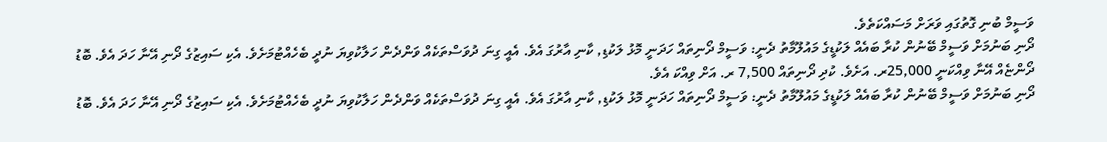ވަސީމް ބުނި ގޮތުގައި ވަރަށް މަސައްކަތެވެ.
ދޯނި ބަނުމަށް ވަސީމް ބޭނުން ކުރާ ބައެއް ލަކުޑީގެ މައުލޫމާތު ދެނީ: ވަސީމް ދޯނިތައް ހަދަނީ މޮޅު ލަކުޑި, ކާނި އާރުގަ އެވެ. އެއީ ގިނަ ދުވަސްތަކެއް ވަންދެން ހަލާކުވިޔަ ނުދީ ބެހެއްޓުމަށެވެ. އެކި ސައިޒުގެ ދޯނި އޭނާ ހަދަ އެވެ. ބޮޑު ދޯންޏެއް އޭނާ ވިއްކަނީ 25,000ރ. އަށެވެ. ކުދި ދޯނިތައް 7,500 ރ. އަށް ވިއްކަ އެވެ.
ދޯނި ބަނުމަށް ވަސީމް ބޭނުން ކުރާ ބައެއް ލަކުޑީގެ މައުލޫމާތު ދެނީ: ވަސީމް ދޯނިތައް ހަދަނީ މޮޅު ލަކުޑި, ކާނި އާރުގަ އެވެ. އެއީ ގިނަ ދުވަސްތަކެއް ވަންދެން ހަލާކުވިޔަ ނުދީ ބެހެއްޓުމަށެވެ. އެކި ސައިޒުގެ ދޯނި އޭނާ ހަދަ އެވެ. ބޮޑު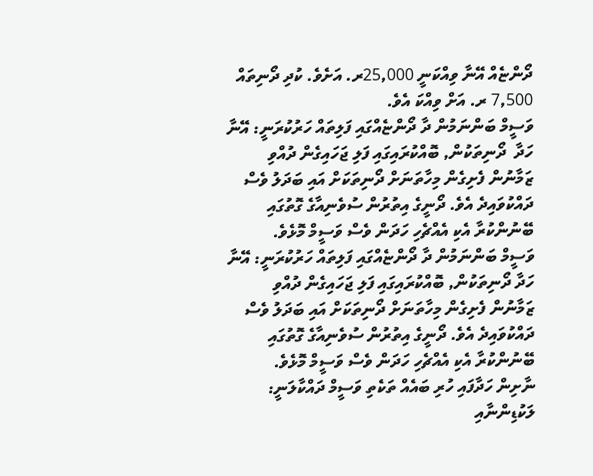ދޯންޏެއް އޭނާ ވިއްކަނީ 25,000ރ. އަށެވެ. ކުދި ދޯނިތައް 7,500 ރ. އަށް ވިއްކަ އެވެ.
ވަސީމް ބަންނަމުން ދާ ދޯންޏެއްގައި ފަލިތައް ހަރުކުރަނީ: އޭނާ ހަދާ  ދޯނިތަކުން, ބޮއްކުރައިގައި ފަލި ޖަހައިގެން ދުއްވި ޒަމާނުން ފެށިގެން މިހާތަނަށް ދޯނިތަކަށް އައި ބަދަލު ވެސް ދައްކުވައިދެ އެވެ. ދޯނީގެ އިތުރުން ސުވެނިއާގެ ގޮތުގައި ބޭނުންކުރާ އެކި އެއްޗެހި ހަދަން ވެސް ވަސީމް މޮޅެވެ.
ވަސީމް ބަންނަމުން ދާ ދޯންޏެއްގައި ފަލިތައް ހަރުކުރަނީ: އޭނާ ހަދާ ދޯނިތަކުން, ބޮއްކުރައިގައި ފަލި ޖަހައިގެން ދުއްވި ޒަމާނުން ފެށިގެން މިހާތަނަށް ދޯނިތަކަށް އައި ބަދަލު ވެސް ދައްކުވައިދެ އެވެ. ދޯނީގެ އިތުރުން ސުވެނިއާގެ ގޮތުގައި ބޭނުންކުރާ އެކި އެއްޗެހި ހަދަން ވެސް ވަސީމް މޮޅެވެ.
ނާށިން ހަދާފައި ހުރި ބައެއް ތަކެތި ވަސީމް ދައްކާލަނީ: ލަކުޑިންނާއި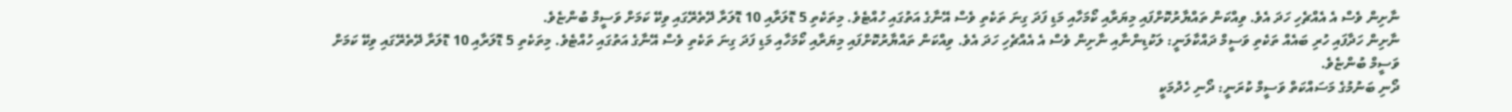ނާށިން ވެސް އެ އެއްޗެހި ހަދަ އެވެ. ވިއްކަން ތައްޔާރުކޮށްފައި މިޔަރާއި ކޯމަހާއި މަޑި ފަދަ ގިނަ ތަކެތި ވެސް އޭނާގެ އަތުގައި ހުއްޓެވެ. މިތަކެތި 5 ޑޮލަރާއި 10 ޑޮލަރާ ދޭތެރޭގައި ވިކޭ ކަމަށް ވަސީމް ބުންޏެވެ.
ނާށިން ހަދާފައި ހުރި ބައެއް ތަކެތި ވަސީމް ދައްކާލަނީ: ލަކުޑިންނާއި ނާށިން ވެސް އެ އެއްޗެހި ހަދަ އެވެ. ވިއްކަން ތައްޔާރުކޮށްފައި މިޔަރާއި ކޯމަހާއި މަޑި ފަދަ ގިނަ ތަކެތި ވެސް އޭނާގެ އަތުގައި ހުއްޓެވެ. މިތަކެތި 5 ޑޮލަރާއި 10 ޑޮލަރާ ދޭތެރޭގައި ވިކޭ ކަމަށް ވަސީމް ބުންޏެވެ.
ދޯނި ބަނުމުގެ މަސައްކަތް ވަސީމް ކުރަނީ: ދޯނި ހެދުމަކީ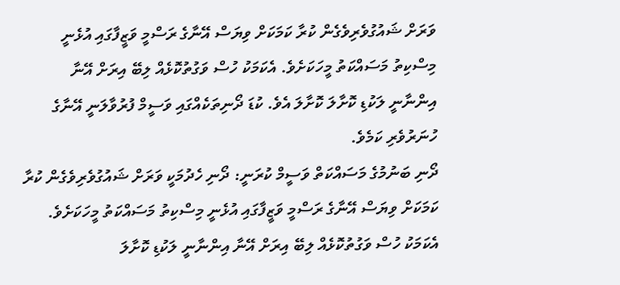ވަރަށް ޝައުގުވެރިވެގެން ކުރާ ކަމަކަށް ވިޔަސް އޭނާގެ ރަސްމީ ވަޒީފާގައި އުޅެނީ މިސްކިތު މަސައްކަތު މީހަކަށެވެ. އެކަމަކު ހުސް ވަގުތުކޮޅެއް ލިބޭ އިރަށް އޭނާ އިންނާނީ ލަކުޑި ކޮށާލަ ކޮށާލަ އެވެ. ކުޑަ ދޯނިތަކެއްގައި ވަސީމް ފުރުވާލަނީ އޭނާގެ ހުނަރުވެރި ކަމެވެ.
ދޯނި ބަނުމުގެ މަސައްކަތް ވަސީމް ކުރަނީ: ދޯނި ހެދުމަކީ ވަރަށް ޝައުގުވެރިވެގެން ކުރާ ކަމަކަށް ވިޔަސް އޭނާގެ ރަސްމީ ވަޒީފާގައި އުޅެނީ މިސްކިތު މަސައްކަތު މީހަކަށެވެ. އެކަމަކު ހުސް ވަގުތުކޮޅެއް ލިބޭ އިރަށް އޭނާ އިންނާނީ ލަކުޑި ކޮށާލަ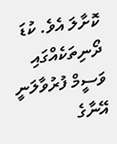ކޮށާލަ އެވެ. ކުޑަ ދޯނިތަކެއްގައި ވަސީމް ފުރުވާލަނީ އޭނާގެ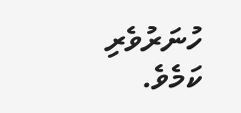ހުނަރުވެރި ކަމެވެ.